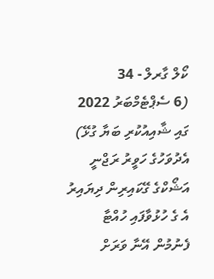ކޯލް ގާރލް - 34
(6 ސެޕްޓެމްބަރު 2022 ގައި ޝާއިއުކުރި ބަޔާ ގުޅޭ)
އެދުވަހުގެ ހަވީރު ރަޖްނީ އަޝޯކްގެ ގޭކައިރިން ދިޔައިރު އެ ގެ ހުޅުވާފައި ހުއްޓާ ފެނުމުން އޭނާ ވަރަށް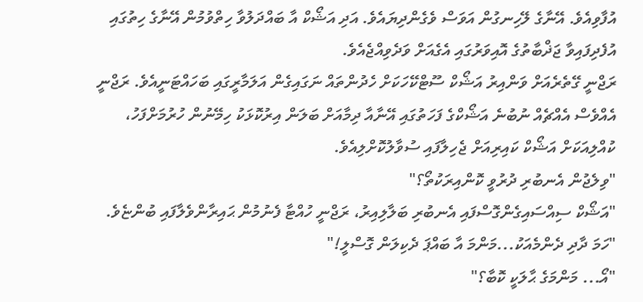އުފާވިއެވެ. އޭނާގެ ލޭހިނގުން އަވަސް ވެގެންދިޔައެވެ. އަދި އަޝޯކް އާ ބައްދަލުވާ ހިތްވުމުން އޭނާގެ ހިތުގައި އުފެދިފައިވާ ޖަޛްބާތުގެ އޮއިވަރުގައި އެގެއަށް ވަދެވިއްޖެއެވެ.
ރަޖްނީ ގޭތެރެއަށް ވަންއިރު އަޝޯކް ސޫޓްކޭހަކަށް ހެދުންތައް ނަގައިގެން އަލަމާރީގައި ބަހައްޓަނީއެވެ. ރަޖްނީ އެއްވެސް އެއްޗެއް ނުބުނެ އަޝޯކްގެ ފަހަތުގައި އޭނާއާ ދިމާއަށް ބަލަން އިރުކޮޅަކު ހިމޭނުން ހުރުމަށްފަހު، ކުއްލިއަކަށް އަޝޯކް ކައިރިއަށް ޖެހިލާފައި ސުވާލުކޮށްލިއެވެ.
"ވިލެޖުން އެނބުރި ދުރުވީ ކޮންއިރަކުތޯ؟"
"އަޝޯކް ސިއްސައިގެންގޮސްފައި އެނބުރި ބަލާލިއިރު، ރަޖްނީ ހުއްޓާ ފެނުމުން ޙައިރާންވެލާފައި ބުންޏެވެ.
"ހަމަ ދާދި ދެންމެއަކު...މަންމަ އާ ބައްޕަ ދެކިލަން ގޮސްލީ!"
"އޯ... މަންމަގެ ޙާލަކީ ކޮބާ؟"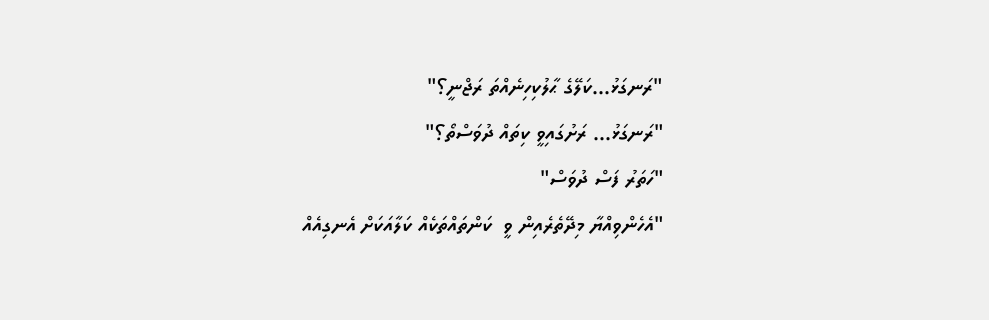"ރަނގަޅު...ކަލޭގެ ޙާލުކިހިނެއްތަ ރަޖްނީ؟"
"ރަނގަޅު... ރަށުގައިވީ ކިތައް ދުވަސްތޯ؟"
"ހަތަރު ފަސް ދުވަސް"
"އެހެންވިއްޔާ މިދޭތެރެއިން ވީ  ކަންތައްތަކެއް ކަލާއަކަށް އެނގިއެއް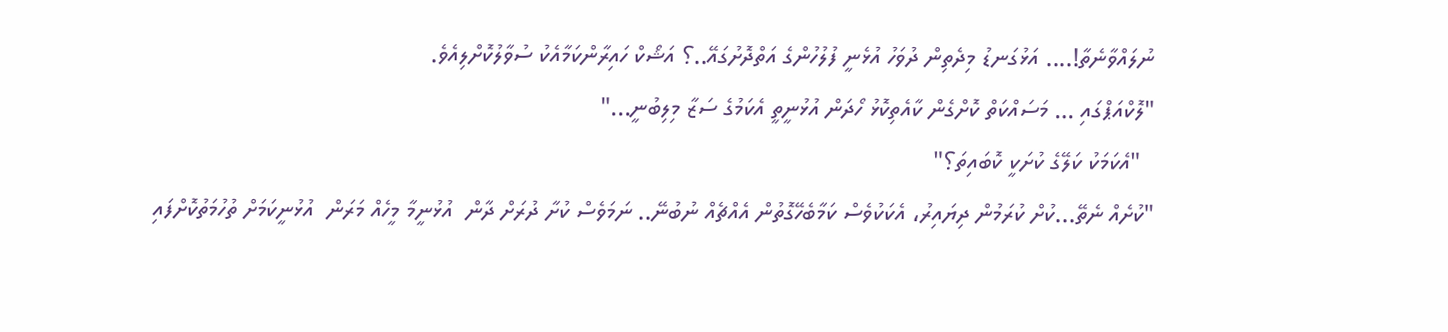ނުލައްވާނެތާ!.... އަޅުގަނޑު މިދެތިން ދުވަހު އުޅެނީ ފުލުހުންގެ އަތްދޮށުގައޭ..؟ އަޝޯކް ހައިރާންކަމާއެކު ސުވާލުކޮށްލިއެވެ.
"ލޮކްއަޕްގައި … މަސައްކަތް ކޮށްގެން ކާއެތިކޮޅު ހޯދަން އުޅުނީތީ އެކަމުގެ ސަޒާ މިލިބުނީ..."
  "އެކަމަކު ކަލޭގެ ކުށަކީ ކޮބައިތަ؟"
"ކުށެއް ނެތޭ...ކުށް ކުރަމުން ދިޔައިރު، އެކަކުވެސް ކަމާބެހޭގޮތުން އެއްޗެއް ނުބުނޭ.. ނަމަވެސް ކުށާ ދުރަށް ދާން  އުޅުނީމާ މީހެއް މަރަން  އުޅުނީކަމަށް ތުހުމަތުކޮށްފައި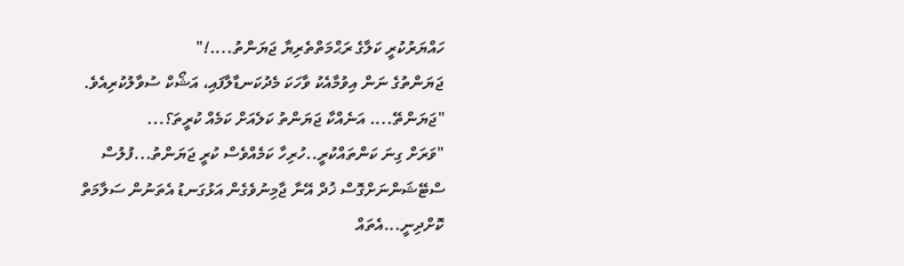ހައްޔަރުކުރީ ކަލާގެ ރަޙްމަތްތެރިޔާ ޖަޔަންތު....!"
ޖަޔަންތުގެ ނަން އިވުމާއެކު ވާހަކަ މެދުކަނޑާލާފައި، އަޝޯކް ސުވާލުކުރިއެވެ. "ޖަޔަންތޭ.... އަނެއްކާ ޖަޔަންތު ކަލެއަށް ކަމެއް ކުރީތަ؟...
"ވަރަށް ގިނަ ކަންތައްކުރީ..ހުރިހާ ކަމެއްވެސް ކުރީ ޖަޔަންތު...ފުލުސް ސްޓޭޝަންނަށްގޮސް ޚުދް އޭނާ ޖާމިނުވެގެން އަޅުގަނޑު އެތަނުން ސަލާމަތް ކޮށްދިނީ...އެތައް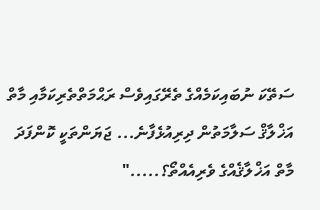ސަތޭކަ ނުބައިކަމެއްގެ ތެރޭގައިވެސް ރަޙްމަތްތެރިކަމާއި މާތް އަޚްލާޤް ސަލާމަތުން ދިރިއުޅެފާނެ... ޖަޔަންތަކީ ކޮންފަދަ މާތް އަޚްލާޤެއްގެ ވެރިއެއްތޯ؟....."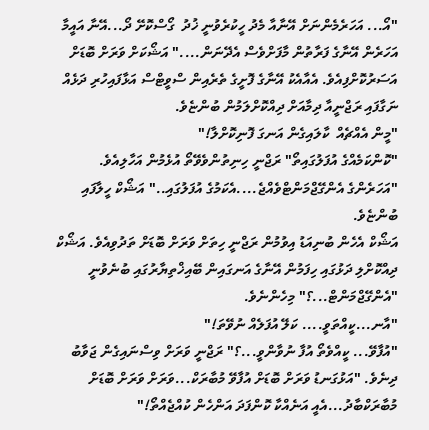"އޯ... އަހަރެމެންނަށް އޭނާއާ މެދު ހީކުރެވުނީ ޚުދު  ގޯސްކޮށޭ ދޯ...އޭނާ އައީމާ އަހަރެން އޭނާގެ ފަރާތުން މާފަށްވެސް އެދޭނަން...." އަޝޯކަށް ވަރަށް ބޮޑަށް އަސަރުކޮށްފިއެވެ. އެއާއެކު އޭނާގެ ފޮށީގެ ތެރެއިން ސްވީޓްސް އަޅާފައިހުރި ދަޅެއް ނަގާފައި ރަޖްނީއާ ދިމާއަށް ދިއްކޮށްލަމުން ބުންޏެވެ.
"މީން އެއްޗެއް  ކާލައިގެން އަނގަ ފޮނިކޮށްލާ!"
"ކޮންކަމެއްގެ އުފަލުގައިތޯ" ރަޖްނީ ހިނިތުންވެވޭތޯ އުޅެމުން އަހާލިއެވެ.
"އަހަރެންގެ އެންގޭޖްމަންޓްވެއްޖެ....އެކަމުގެ އުފަލުގައި.." އަޝޯކް ހީލާފައި ބުންޏެވެ.
އަޝޯކް އެހެން ބުނިއަޑު އިވުމުން ރަޖްނީ ހިތަށް ވަރަށް ބޮޑަށް ތަދުވިއެވެ. އަޝޯކް ދިއްކޮށްލި ދަޅުގައި ހިފަމުން އޭނާގެ އަނގައިން ބޭއިޚްތިޔާރުގައި ބުނެވުނީ "އެންގޭޖްމަންޓް...؟" މިހެންނެވެ.
"އާނ...ކީއްތަވީ.... ކަލޭ އުފަލެއް ނުވޭތަ!"
"އުފާވޭ... ކީއްވެތޯ އުފާ ނުވާންވީ...؟" ރަޖްނީ ވަރަށް ވިސްނައިގެން ޖަވާބު ދިނެވެ. "އަޅުގަނޑު ވަރަށް ބޮޑަށް އުފާވޭ މުބާރަކް...ވަރަށް ވަރަށް ބޮޑަށް މުބާރަކްބާދު...އެއީ އަނެއްކާ ކޮންފަދަ އަންހެން ކުއްޖެއްތޯ!"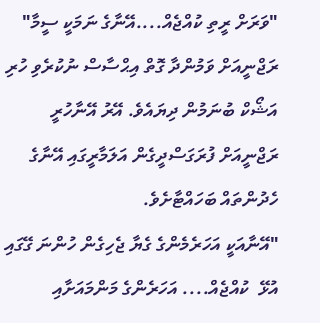"ވަރަށް ރީތި ކުއްޖެއް....އޭނާގެ ނަމަކީ ސީމާ" ރަޖްނީއަށް ވަމުންދާ ގޮތް އިޙްސާސް ނުކުރެވި ހުރި އަޝޯކް ބުނަމުން ދިޔައެވެ. އޭރު އޭނާހުރީ ރަޖްނީއަށް ފުރަގަސްދީގެން އަލަމާރީގައި އޭނާގެ ހެދުންތައް ބަހައްޓާށެވެ.
"އޭނާއަކީ އަހަރެމެންގެ ގެޔާ ޖެހިގެން ހުންނަ ގޭގައި އުޅޭ  ކުއްޖެއް.... އަހަރެންގެ މަންމައަށާއި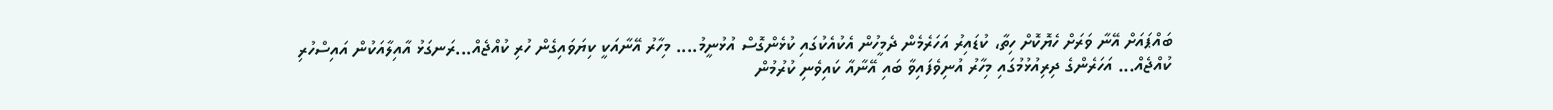ބައްޕައަށް އޭނާ ވަރަށް ހެޔޮކޮށް ހިތާ، ކުޑައިރު އަހަރެމެން ދެމީހުން އެކުއެކުގައި ކުޅެންގޮސް އުޅުނީމު.... މިހާރު އޭނާއަކީ ކިޔަވައިގެން ހުރި ކުއްޖެއް...ރަނގަޅު އާއިލާއަކުން އައިސްހުރި ކުއްޖެއް... އަހަރެންގެ ދިރިއުޅުމުގައި މިހާރު އުނިވެފައިވާ ބައި އޭނާއާ ކައިވެނި ކުރުމުން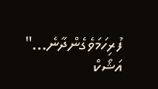ފުރިހަމަވެގެންދާނެ..."
އަޝޯކް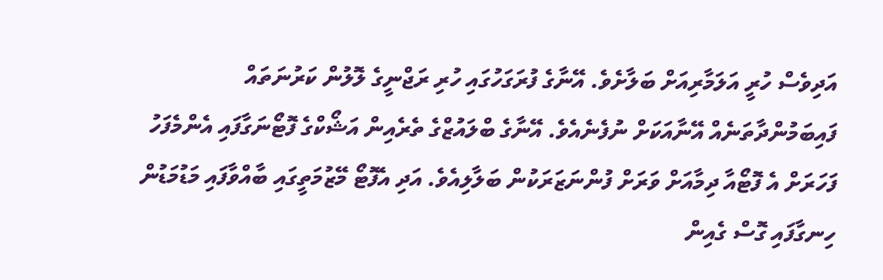އަދިވެސް ހުރީ އަލަމާރިއަށް ބަލާށެވެ. އޭނާގެ ފުރަގަހުގައި ހުރި ރަޖްނީގެ ލޮލުން ކަރުނަތައް ފައިބަމުންދާތަނެއް އޭނާއަކަށް ނުފެނެއެވެ. އޭނާގެ ބްލައުޒްގެ ތެރެއިން އަޝޯކްގެ ފޮޓޯނަގާފައި އެންމެފަހު ފަހަރަށް އެ ފޮޓޯއާ ދިމާއަށް ވަރަށް ފުންނަޒަރަކުން ބަލާލިއެވެ. އަދި އެފޮޓޯ މޭޒުމަތީގައި ބާއްވާފައި މަޑުމަޑުން ހިނގާފައި ގޮސް ގެއިން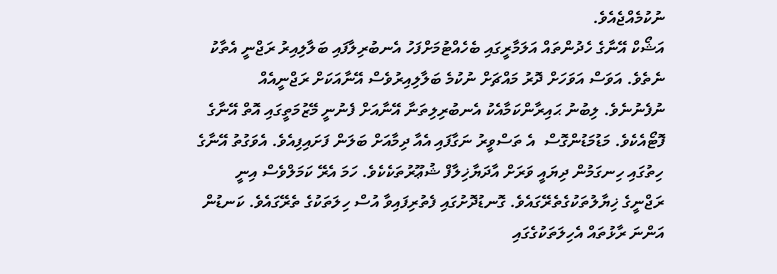ނުކުމެއްޖެއެވެ.
އަޝޯކް އޭނާގެ ހެދުންތައް އަލަމާރީގައި ބެހެއްޓުމަށްފަހު އެނބުރިލާފައި ބަލާލިއިރު ރަޖްނީ އެތާކު ނެތެވެ. އަވަސް އަވަހަށް ދޮރު މައްޗަށް ނުކުމެ ބަލާލިއިރުވެސް އޭނާއަކަށް ރަޖްނީއެއް ނުފެނުނެވެ. ލިބުނު ޙައިރާންކަމާއެކު އެނބުރިލިތަނާ އޭނާއަށް ފެނުނީ މޭޒުމަތީގައި އޮތް އޭނާގެ ފޮޓޯއެކެވެ. މަޑުމަޑުންގޮސް  އެ ތަސްވީރު ނަގާފައި އެއާ ދިމާއަށް ބަލަން ފަށައިފިއެވެ. އެވަގުތު އޭނާގެ ހިތުގައި ހިނގަމުން ދިޔައީ ވަރަށް އާދަޔާޚިލާފް ޝުޢޫރުތަކެކެވެ. ހަމަ އެރޭ ކަމަލްވެސް އިނީ ރަޖްނީގެ ޚިޔާލުތަކުގެތެރޭގައެވެ. ގޮނޑުދޮށުގައި ފެތުރިފައިވާ އުސް ހިލަތަކުގެ ތެރޭގައެވެ. ކަނޑުން އަންނަ ރާޅުތައް އެހިލަތަކުގެގައި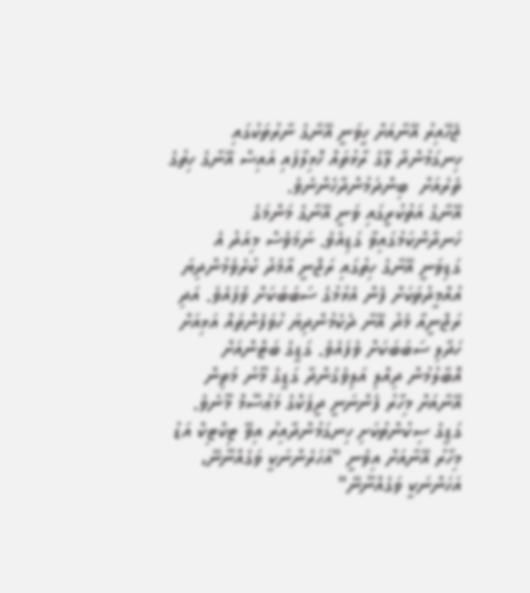ޖެހޭއިރު އޭނާއަށް ހީވަނީ އޭނާގެ ނާރުތަކުގައި ހިނގަމުންދާ ލޭގެ ރާޅުތައް ހޮޅިލާފައި އައިސް އޭނާގެ ހިތުގެ ތެރެއަށް  ބިންދަމުންދާހެންނެވެ.
އޭނާގެ އަތުކުރީގައި ވަނީ އޭނާގެ މަންމަގެ ހަނދާންކަމުގައިވާ ގަޑިއެވެ. ނަމަވެސް މިއަދު އެ ގަޑިވަނީ އޭނާގެ ހިތުގައި ރަޖްނީ އާމެދު ކުރެވެމުންދިޔަ އުއްމީދުތަކަށް ފެން އެޅުމުގެ ސަބަބަކަށް ވެފައެވެ. އަދި ރަޖްނީއާ މެދު އޭނާ ދެކެމުންދިޔަ ހުވަފެންތައް އަޅިއަށް ހަދާލި ސަބަބަކަށް ވެފައެވެ. ގަޑީގެ ބަޓްންއަށް އޮބާލުމުން ދިއްލި އަލިވެގެންދާ ގަޑީގެ މޫނު މަތިން އޭނާއަށް މިހާރު ފެންނަނީ ދީޕަކްގެ މަޢުސޫމް މޫނެވެ. ގަޑީގެ ސިކުންތުކަށި ހިނގަމުންދާއިރު އިވޭ ޓިކްޓިކް އަޑު މިހާރު އޭނާއަށް އިވެނީ "އަހަރެންނަކީ ވަގެއްނޫނޭ، އަހަންނަކީ ވަގެއްނޫނޭ"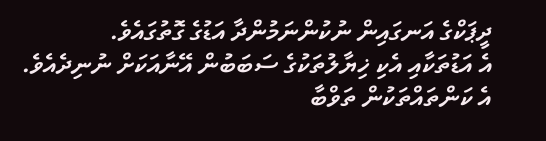ދީޕަކްގެ އަނގައިން ނުކުންނަމުންދާ އަޑުގެ ގޮތުގައެވެ.
އެ އަޑުތަކާއި އެކި ޚިޔާލުތަކުގެ ސަބަބުން އޭނާއަކަށް ނުނިދެއެވެ. އެ ކަންތައްތަކުން ތަވްބާ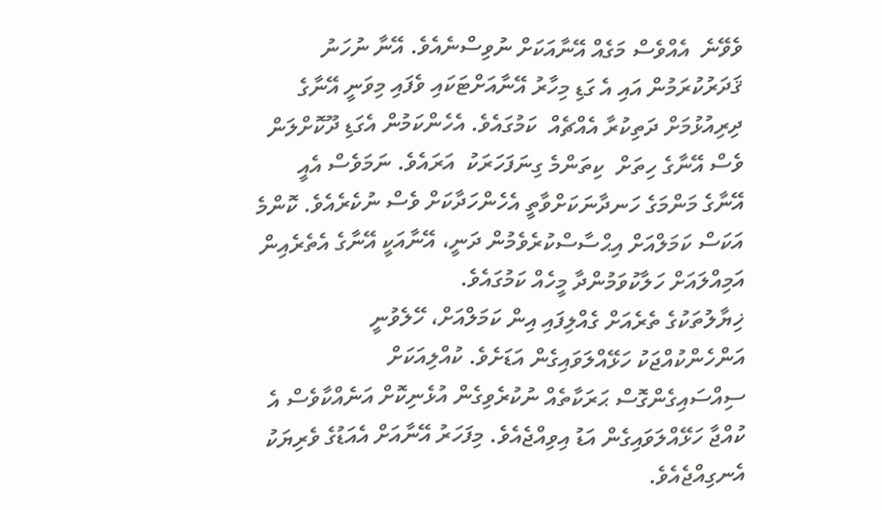ވެވޭނެ  އެއްވެސް މަގެއް އޭނާއަކަށް ނުވިސްނެއެވެ. އޭނާ ނުހަނު ޤަދަރުކުރަމުން އައި އެ ގަޑި މިހާރު އޭނާއަށްޓަކައި ވެފައި މިވަނީ އޭނާގެ ދިރިއުޅުމަށް ދަތިކުރާ އެއްޗެއް  ކަމުގައެވެ. އެހެންކަމުން އެގަޑި ދޫކޮށްލަން ވެސް އޭނާގެ ހިތަށް  ކިތަންމެ ގިނަފަހަރަކު  އަރައެވެ. ނަމަވެސް އެއީ އޭނާގެ މަންމަގެ ހަނދާނަކަށްވާތީ އެހެންހަދާކަށް ވެސް ނުކެރެއެވެ. ކޮންމެ އަކަސް ކަމަލްއަށް އިޙްސާސްކުރެވެމުން ދަނީ، އޭނާއަކީ އޭނާގެ އެތެރެއިން އަމިއްލައަށް ހަލާކުވަމުންދާ މީހެއް ކަމުގައެވެ.
ޚިޔާލުތަކުގެ ތެރެއަށް ގެއްލިފައި އިން ކަމަލްއަށް، ހޭލެވުނީ އަންހެންކުއްޖަކު ހަޅޭއްލަވައިގެން އަޑަށެވެ. ކުއްލިއަކަށް ސިއްސައިގެންގޮސް ޙަރަކާތެއް ނުކުރެވިގެން އުޅެނިކޮށް އަނެއްކާވެސް އެ ކުއްޖާ ހަޅޭއްލަވައިގެން އަޑު އިވިއްޖެއެވެ. މިފަހަރު އޭނާއަށް އެއަޑުގެ ވެރިޔަކު އެނގިއްޖެއެވެ.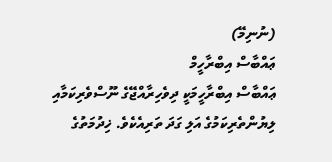(ނުނިމޭ)
ޢައްބާސް އިބްރާހީމް
ޢައްބާސް އިބްރާހީމަކީ ދިވެހިރާއްޖޭގެ ނޫސްވެރިކަމާއި ލިޔުންތެރިކަމުގެ އަލި ގަދަ ތަރިއެކެވެ. ޚިދުމަތުގެ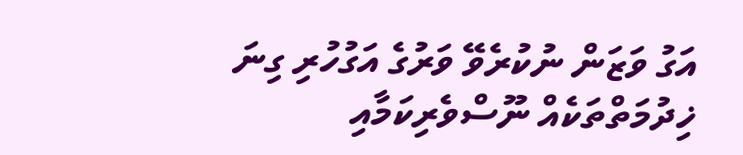އަގު ވަޒަން ނުކުރެވޭ ވަރުގެ އަގުހުރި ގިނަ ޚިދުމަތްތަކެއް ނޫސްވެރިކަމާއި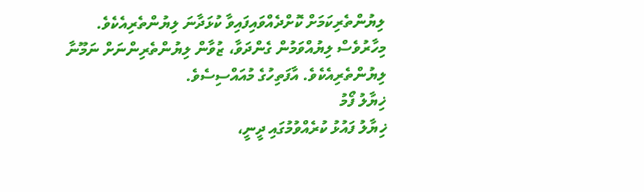ލިޔުންތެރިކަމަށް ކޮށްދެއްވައިފައިވާ ކުޅަދާނަ ލިޔުންތެރިއެކެވެ. މިހާރުވެސް ލިޔުއްވަމުން ގެންދަވާ، ޒުވާން ލިޔުންތެރިންނަށް ނަމޫނާ ލިޔުންތެރިއެކެވެ. އާފަތިހުގެ މުއައްސިސެވެ.
ޚިޔާލު ފޯމު
ޚިޔާލު ފައުޅު ކުރެއްވުމުގައި ދީނީ،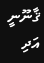ޤާނޫނީ އަދި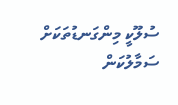ސުލޫކީ މިންގަނޑުތަކަށް ސަމާލުކަން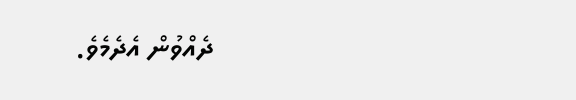ދެއްވުން އެދެމެވެ.